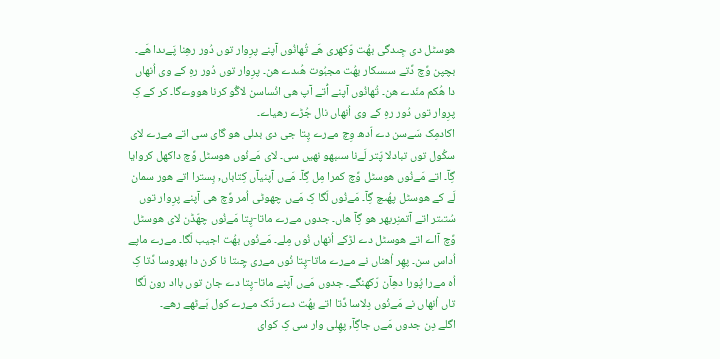هوسٹل دی جِںدگی بهُت وّکھری هَے تُهانُوں آپنے پرِوار توں دُور رهِنا پَےںدا هَے۔ بچپن وِّچ دِّتے سںسکار بهُت مجبُوت هُںدے هن۔ پرِوار توں دُور رهِ کے وی اُنھاں دا هُکم منّدے هن۔ تُهانُوں آپنے اُّتے آپ هی انُساسن لاگُو کرنا هووےگا۔ کر کے کِ پرِوار توں دُور رهِ کے وی اُنھاں نال جُڑے رهیاے۔
اکادمِک سَےسن دے اّدھ وِچ مےرے پِتا جی دی بدلی هو گای سی اتے مےرے لای سکُول توں تبادلا پّتر لَےنا سںبھو نهیں سی۔ لای مَےنُوں هوسٹل وِّچ داکھل کروايا گِآ۔ اتے مَےنُوں هوسٹل وِّچ کمرا مِل گِآ۔ مَےں آپنیآں کِتاباں, بِسترا اتے هور سمان لَے کے هوسٹل پهُںچ گِآ۔ مَےنُوں لّگا کِ مَےں چھوٹی اُمر وِّچ هی آپنے پرِوار توں سُتںتر اتے آتمنِربھر هو گِآ هاں۔ جدوں مےرے ماتا-پِتا مَےنُوں چھّڈن لای هوسٹل وِّچ آاے اتے هوسٹل دے لڑکے اُنھاں نُوں مِلے۔ مَےنُوں بهُت اجیب لّگا۔ مےرے ماپے اُداس سن۔ پھِر اُهناں نے مےرے ماتا-پِتا نُوں مےری چِںتا نا کرن دا بھروسا دِّتا کِ اُه مےرا پُورا دھِآن رّکھنگے۔ جدوں مَےں آپنے ماتا-پِتا دے جان توں بااد رون لّگا تاں اُنھاں نے مَےنُوں دِلاسا دِّتا اتے بهُت دےر تّک مےرے کول بَےٹھے رهے۔
اگلے دِن جدوں مَےں جاگِآ, پهِلی وار سی کِ کوای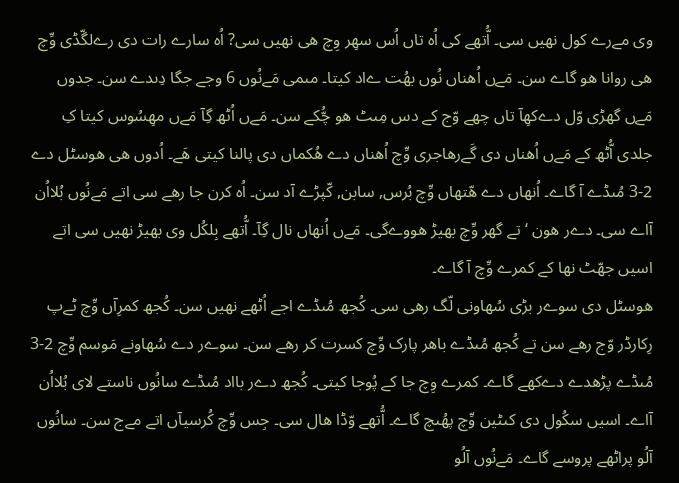وی مےرے کول نهیں سی۔ اُّتھے کی اُه تاں اُس سهِر وِچ هی نهیں سی? اُه سارے رات دی رےلگّڈی وِّچ هی روانا هو گاے سن۔ مَےں اُهناں نُوں بهُت ےاد کیتا۔ مںمی مَےنُوں 6 وجے جگا دِںدے سن۔ جدوں مَےں گھڑی وّل دےکھِآ تاں چھے وّج کے دس مِںٹ هو چُّکے سن۔ مَےں اُٹھ گِآ مَےں مهِسُوس کیتا کِ جلدی اُّٹھ کے مَےں اُهناں دی گَےرهاجری وِّچ اُهناں دے هُکماں دی پالنا کیتی هَے۔ اُدوں هی هوسٹل دے 2-3 مُںڈے آ گاے۔ اُنھاں دے هّتھاں وِّچ بُرس, سابن, کّپڑے آد سن۔ اُه کرن جا رهے سی اتے مَےنُوں بُلااُن آاے سی۔ دےر هون ‘تے گھر وِّچ بھیڑ هووےگی۔ مَےں اُنھاں نال گِآ۔ اُّتھے بِلکُل وی بھیڑ نهیں سی اتے اسیں جھّٹ نها کے کمرے وِّچ آ گاے۔
هوسٹل دی سوےر بڑی سُهاونی لّگ رهی سی۔ کُجھ مُںڈے اجے اُٹھے نهیں سن۔ کُجھ کمرِآں وِّچ ٹےپ رِکارڈر وّج رهے سن تے کُجھ مُںڈے باهر پارک وِّچ کسرت کر رهے سن۔ سوےر دے سُهاونے مَوسم وِّچ 2-3 مُںڈے پڑھدے دےکھے گاے۔ کمرے وِچ جا کے پُوجا کیتی۔ کُجھ دےر بااد مُںڈے سانُوں ناستے لای بُلااُن آاے۔ اسیں سکُول دی کںٹین وِّچ پهُںچ گاے۔ اُّتھے وّڈا هال سی۔ جِس وِّچ کُرسیآں اتے مےج سن۔ سانُوں آلُو پراٹھے پروسے گاے۔ مَےنُوں آلُو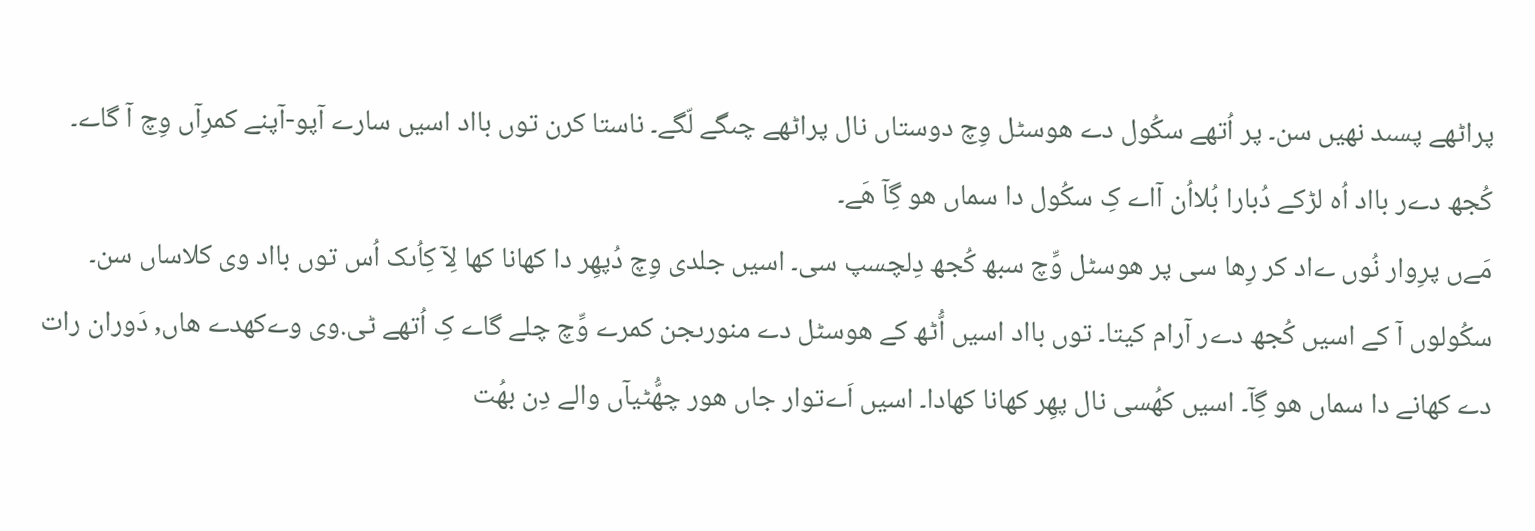پراٹھے پسںد نهیں سن۔ پر اُتھے سکُول دے هوسٹل وِچ دوستاں نال پراٹھے چںگے لّگے۔ ناستا کرن توں بااد اسیں سارے آپو-آپنے کمرِآں وِچ آ گاے۔ کُجھ دےر بااد اُه لڑکے دُبارا بُلااُن آاے کِ سکُول دا سماں هو گِآ هَے۔
مَےں پرِوار نُوں ےاد کر رِها سی پر هوسٹل وِّچ سبھ کُجھ دِلچسپ سی۔ اسیں جلدی وِچ دُپهِر دا کھانا کھا لِآ کِاُںک اُس توں بااد وی کلاساں سن۔ سکُولوں آ کے اسیں کُجھ دےر آرام کیتا۔ توں بااد اسیں اُّٹھ کے هوسٹل دے منورںجن کمرے وِّچ چلے گاے کِ اُتھے ٹی.وی وےکھدے هاں, دَوران رات دے کھانے دا سماں هو گِآ۔ اسیں کھُسی نال پھِر کھانا کھادا۔ اسیں اَےتوار جاں هور چھُّٹیآں والے دِن بهُت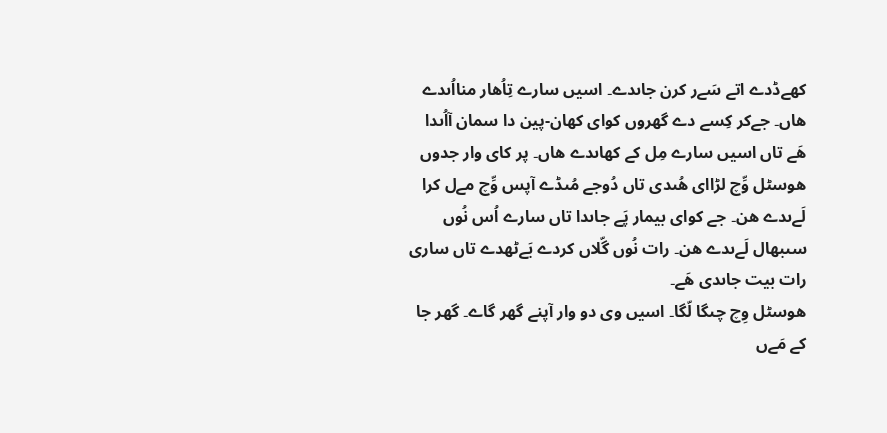کھےڈدے اتے سَےر کرن جاںدے۔ اسیں سارے تِاُهار منااُںدے هاں۔ جےکر کِسے دے گھروں کوای کھان-پین دا سمان آاُںدا هَے تاں اسیں سارے مِل کے کھاںدے هاں۔ پر کای وار جدوں هوسٹل وِّچ لڑاای هُںدی تاں دُوجے مُںڈے آپس وِّچ مےل کرا لَےںدے هن۔ جے کوای بیمار پَے جاںدا تاں سارے اُس نُوں سںبھال لَےںدے هن۔ رات نُوں گّلاں کردے بَےٹھدے تاں ساری رات بیت جاںدی هَے۔
هوسٹل وِچ چںگا لّگا۔ اسیں وی دو وار آپنے گھر گاے۔ گھر جا کے مَےں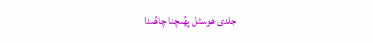جلدی هوسٹل پهُںچنا چاهُںدا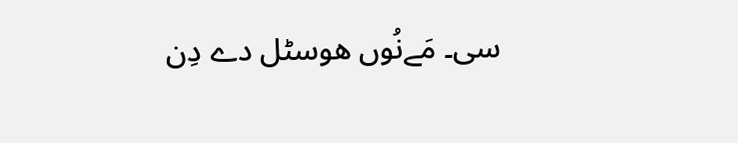سی۔ مَےنُوں هوسٹل دے دِن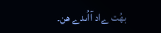بهُت ےاد آاُںدے هن۔